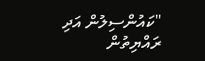"ކައުންސިލުން އަދި ރައްޔިތުން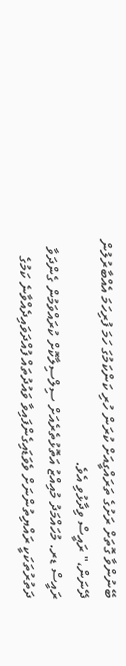ބޭނުންވާ ގޮތަށް ރަށުގެ ތަރައްގީއަށް ކުރަން ހުރި ކަންކަމުގަ ހަމަ ފުރިހަމަ އެއްބާރުލުން ދޭނަން،" ރައީސް ވިދާޅުވި އެވެ.
ރައީސް ޑރ. މުހައްމަދު މުއިއްޒު އަތޮޅުތެރެއަށް ސިލްސިލާކޮށް ކުރައްވަމުން ގެންދަވާ ދަތުރުތަކަކީ ރައްޔިތުންނަށް ވެވަޑައިގެންފައިވާ ވައުދުތައް ފުއްދަވައިދެއްވާނެ ކަމުގެ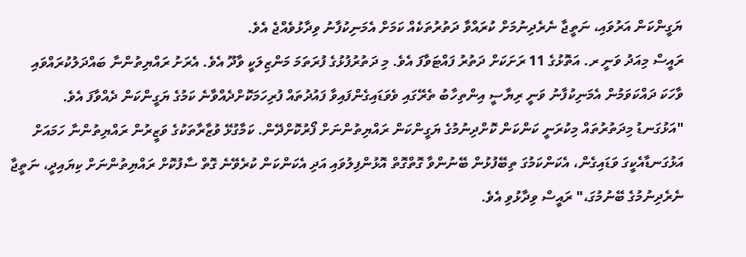ޔަގީންކަން އަރުވައި، ނަތީޖާ ނެރެދިނުމަށް ކުރައްވާ ދަތުރުތަކެއް ކަމަށް އެމަނިކުފާނު ވިދާޅުވެއްޖެ އެވެ.
ރައީސް މިއަދު ވަނީ ރ. އަތޮޅުގެ 11 ރަށަކަށް ދަތުރު ފައްޓަވާފަ އެވެ. މި ދަތުރުފުޅުގެ ފުރަތަމަ މަންޒިލަކީ ވާދޫ އެވެ. އެރަށު ރައްޔިތުންނާ ބައްދަލުކުރައްވައި ވާހަކަ ދައްކަވަމުން އެމަނިކުފާނު ވަނީ ރިޔާސީ އިންތިހާބު ތެރޭގައި ވެވަޑައިގެންފައިވާ ފައުދުތައް ފުރިހަމަކޮށްދެއްވާނެ ކަމުގެ ޔަގީންކަން ދެއްވާފަ އެވެ.
"އަޅުގަނޑު މިދަތުރުތައް މިކުރަނީ ކަންކަން ކޮށްދިނުމުގެ ޔަގީންކަން ރައްޔިތުންނަށް ފޯރުކޮށްދޭން. ކަމާގުޅޭ ވުޒާރާތަކުގެ ވަޒީރުން ރައްޔިތުންނާ ހަމައަށް އަޅުގަނޑާއެކީގަ ވަޑައިގެން، އެކަންކަމުގަ ތިބޭފުޅުން ބޭނުންވާ ގޮތްގޮތް އޮޅުންފިލުވައި އަދި އެކަންކަން ކުރެވޭނެ ގޮތް ސާފުކޮށް ރައްޔިތުންނަށް ކިޔައިދީ، ނަތީޖާ ނެރެދިނުމުގެ ބޭނުމުގަ،" ރައީސް ވިދާޅުވި އެވެ.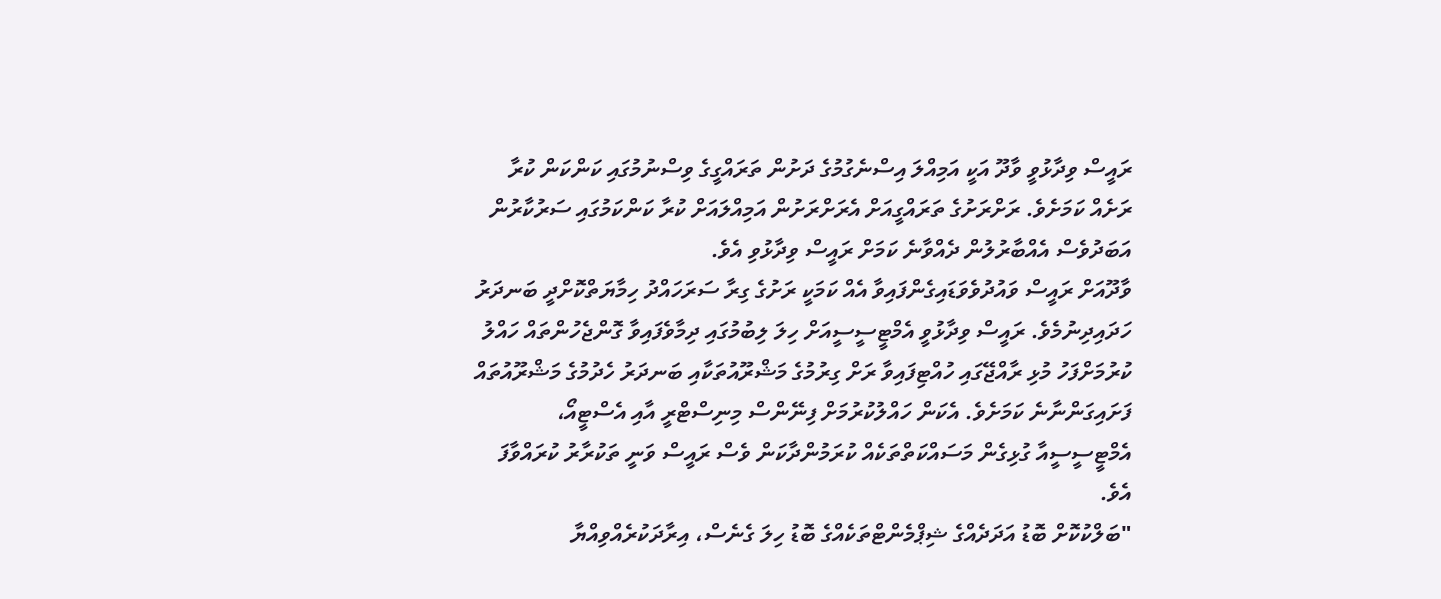ރައީސް ވިދާޅުވީ ވާދޫ އަކީ އަމިއްލަ އިސްނެގުމުގެ ދަށުން ތަރައްގީގެ ވިސްނުމުގައި ކަންކަން ކުރާ ރަށެއް ކަމަށެވެ. ރަށްރަށުގެ ތަރައްގީއަށް އެރަށްރަށުން އަމިއްލައަށް ކުރާ ކަންކަމުގައި ސަރުކާރުން އަބަދުވެސް އެއްބާރުލުން ދެއްވާނެ ކަމަށް ރައީސް ވިދާޅުވި އެވެ.
ވާދޫއަށް ރައީސް ވައުދުވެވަޑައިގެންފައިވާ އެއް ކަމަކީ ރަށުގެ ގިރާ ސަރަހައްދު ހިމާޔަތްކޮށްދީ ބަނދަރު ހަދައިދިނުމެވެ. ރައީސް ވިދާޅުވީ އެމްޓީސީސީއަށް ހިލަ ލިބުމުގައި ދިމާވެފައިވާ ގޮންޖެހުންތައް ހައްލު ކުރުމަށްފަހު މުޅި ރާއްޖޭގައި ހުއްޓިފައިވާ ރަށް ގިރުމުގެ މަޝްރޫއުތަކާއި ބަނދަރު ހެދުމުގެ މަޝްރޫއުތައް ފަށައިގަންނާނެ ކަމަށެވެ. އެކަން ހައްލުކުރުމަށް ފިނޭންސް މިނިސްޓްރީ އާއި އެސްޓީއޯ، އެމްޓީސީސީއާ ގުޅިގެން މަސައްކަތްތަކެއް ކުރަމުންދާކަން ވެސް ރައީސް ވަނީ ތަކުރާރު ކުރައްވާފަ އެވެ.
"ބަލްކުކޮށް ބޮޑު އަދަދެއްގެ ޝިޕްމެންޓްތަކެއްގެ ބޮޑު ހިލަ ގެނެސް، އިރާދަކުރެއްވިއްޔާ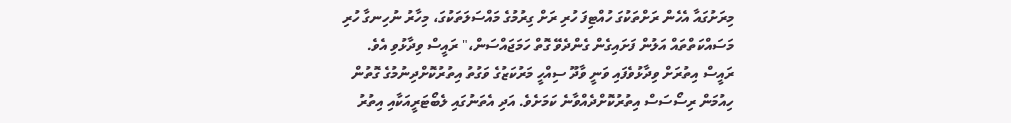މިރަށުގައާ އެހެން ރަށްތަކުގަ ހުއްޓިފަ ހުރި ރަށް ގިރުމުގެ މައްސަލަތަކުގަ، މިހާރު ނުހިނގާ ހުރި މަސައްކަތްތައް އަލުން ފަށައިގެން ގެންދެވޭ ގޮތް ހަމަޖައްސަން،" ރައީސް ވިދާޅުވި އެވެ.
ރައީސް އިތުރަށް ވިދާޅުވެފައި ވަނީ ވާދޫ ސިއްހީ މަރުކަޒުގެ ވަގުތު އިތުރުކޮށްދިނުމުގެ ގޮތުން ހިއުމަން ރިސޯސަސް އިތުރުކޮށްދެއްވާނެ ކަމަށެވެ. އަދި އެތަނުގައި ލެބޯޓަރީއަކާއި އިތުރު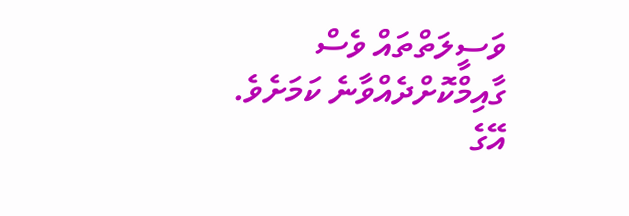ވަސީލަތްތައް ވެސް ގާއިމްކޮށްދެއްވާނެ ކަމަށެވެ.
އޭގެ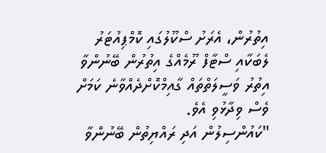އިތުރުން، އެރަށު ސްކޫލުގައި ކޮމްޕިއުޓަރު ލެބަކާއި ސްޓާފް ރޫމެއްގެ އިތުރުން ބޭނުންވާ އިތުރު ވަސީލަތްތައް ގާއިމްކޮށްދެއްވާނެ ކަމަށް ވެސް ވިދާޅުވި އެވެ.
"ކައުންސިލުން އަދި ރައްޔިތުން ބޭނުންވާ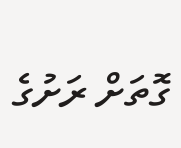ގޮތަށް ރަށުގެ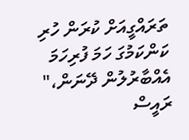ތަރައްގީއަށް ކުރަން ހުރި ކަންކަމުގަ ހަމަ ފުރިހަމަ އެއްބާރުލުން ދޭނަން،" ރައީސް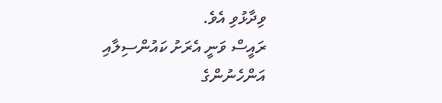ވިދާޅުވި އެވެ.
ރައީސް ވަނީ އެރަށު ކައުންސިލާއި އަންހެނުންގެ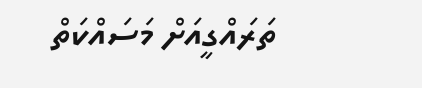ތަރައްގީއަށް މަސައްކަތް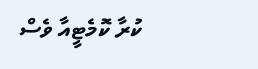ކުރާ ކޮމެޓީއާ ވެސް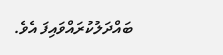ބައްދަލުކުރައްވައިފަ އެވެ.